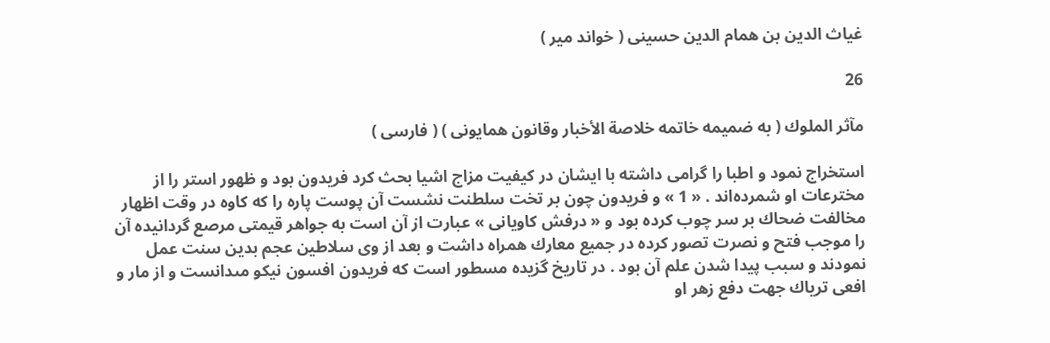غياث الدين بن همام الدين حسينى ( خواند مير )

26

مآثر الملوك ( به ضميمه خاتمه خلاصة الأخبار وقانون همايونى ) ( فارسى )

استخراج نمود و اطبا را گرامى داشته با ايشان در كيفيت مزاج اشيا بحث كرد فريدون بود و ظهور استر را از مخترعات او شمرده‌اند . « 1 » و فريدون چون بر تخت سلطنت نشست آن پوست پاره را كه كاوه در وقت اظهار مخالفت ضحاك بر سر چوب كرده بود و « درفش كاويانى » عبارت از آن است به جواهر قيمتى مرصع گردانيده آن را موجب فتح و نصرت تصور كرده در جميع معارك همراه داشت و بعد از وى سلاطين عجم بدين سنت عمل نمودند و سبب پيدا شدن علم آن بود . در تاريخ گزيده مسطور است كه فريدون افسون نيكو مىدانست و از مار و افعى ترياك جهت دفع زهر او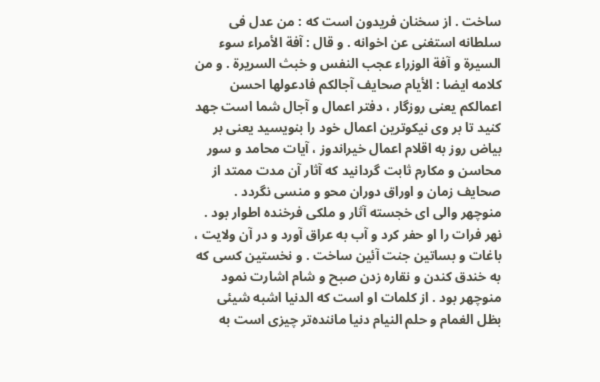ساخت . از سخنان فريدون است كه : من عدل فى سلطانه استغنى عن اخوانه . و قال : آفة الأمراء سوء السيرة و آفة الوزراء عجب النفس و خبث السريرة . و من كلامه ايضا : الأيام صحايف آجالكم فادعولها احسن اعمالكم يعنى روزگار ، دفتر اعمال و آجال شما است جهد كنيد تا بر وى نيكوترين اعمال خود را بنويسيد يعنى بر بياض روز به اقلام اعمال خيراندوز ، آيات محامد و سور محاسن و مكارم ثابت گردانيد كه آثار آن مدت ممتد از صحايف زمان و اوراق دوران محو و منسى نگردد . منوچهر والى اى خجسته آثار و ملكى فرخنده اطوار بود . نهر فرات را او حفر كرد و آب به عراق آورد و در آن ولايت ، باغات و بساتين جنت آئين ساخت . و نخستين كسى كه به خندق كندن و نقاره زدن صبح و شام اشارت نمود منوچهر بود . از كلمات او است كه الدنيا اشبه شيئى بظل الغمام و حلم النيام دنيا ماننده‌تر چيزى است به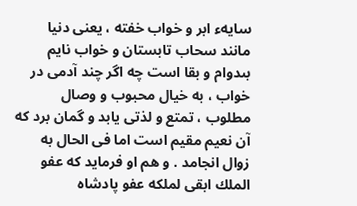سايهء ابر و خواب خفته ، يعنى دنيا مانند سحاب تابستان و خواب نايم بىدوام و بقا است چه اگر چند آدمى در خواب ، به خيال محبوب و وصال مطلوب ، تمتع و لذتى يابد و گمان برد كه آن نعيم مقيم است اما فى الحال به زوال انجامد . و هم او فرمايد كه عفو الملك ابقى لملكه عفو پادشاه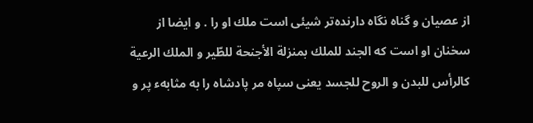از عصيان و گناه نگاه دارنده‌تر شيئى است ملك او را . و ايضا از سخنان او است كه الجند للملك بمنزلة الأجنحة للطّير و الملك الرعية كالرأس للبدن و الروح للجسد يعنى سپاه مر پادشاه را به مثابهء پر و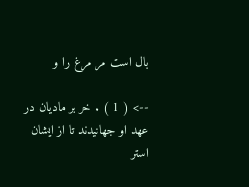بال است مر مرغ را و

--> ( 1 ) . خر بر ماديان در عهد او جهانيدند تا از ايشان استر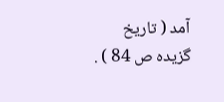آمد ( تاريخ گزيده ص 84 ) .